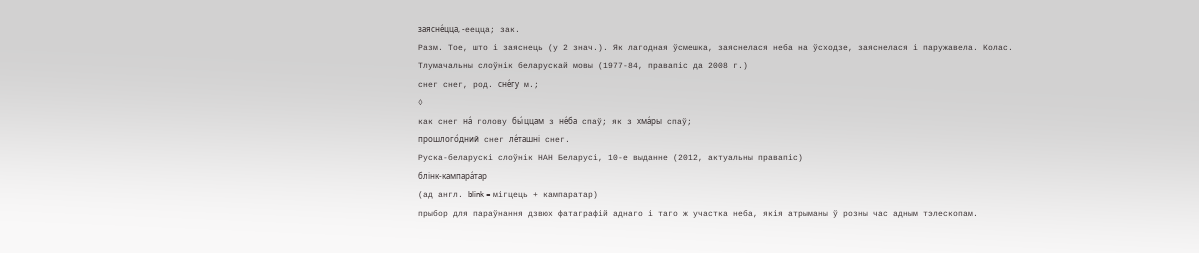заясне́цца, ‑еецца; зак.
Разм. Тое, што і заяснець (у 2 знач.). Як лагодная ўсмешка, заяснелася неба на ўсходзе, заяснелася і паружавела. Колас.
Тлумачальны слоўнік беларускай мовы (1977-84, правапіс да 2008 г.)
снег снег, род. сне́гу м.;
◊
как снег на́ голову бы́ццам з не́ба спаў; як з хма́ры спаў;
прошлого́дний снег ле́ташні снег.
Руска-беларускі слоўнік НАН Беларусі, 10-е выданне (2012, актуальны правапіс)
блінк-кампара́тар
(ад англ. blink = мігцець + кампаратар)
прыбор для параўнання дзвюх фатаграфій аднаго і таго ж участка неба, якія атрыманы ў розны час адным тэлескопам.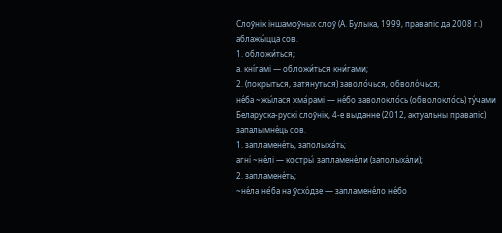Слоўнік іншамоўных слоў (А. Булыка, 1999, правапіс да 2008 г.)
аблажы́цца сов.
1. обложи́ться;
а. кні́гамі — обложи́ться кни́гами;
2. (покрыться, затянуться) заволо́чься, обволо́чься;
не́ба ~жы́лася хма́рамі — не́бо заволокло́сь (обволокло́сь) ту́чами
Беларуска-рускі слоўнік, 4-е выданне (2012, актуальны правапіс)
запалымне́ць сов.
1. запламене́ть, заполыха́ть;
агні́ ~не́лі — костры́ запламене́ли (заполыха́ли);
2. запламене́ть;
~не́ла не́ба на ўсхо́дзе — запламене́ло не́бо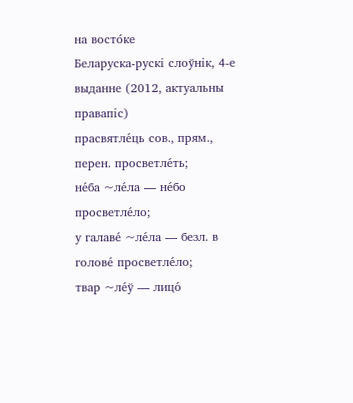на восто́ке
Беларуска-рускі слоўнік, 4-е выданне (2012, актуальны правапіс)
прасвятле́ць сов., прям., перен. просветле́ть;
не́ба ~ле́ла — не́бо просветле́ло;
у галаве́ ~ле́ла — безл. в голове́ просветле́ло;
твар ~ле́ў — лицо́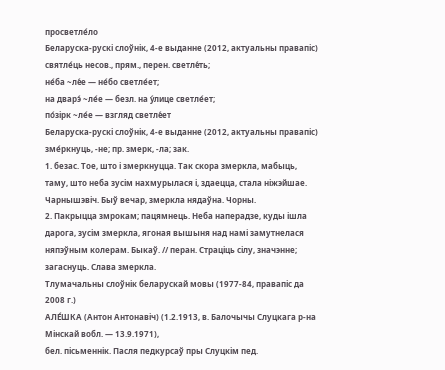просветле́ло
Беларуска-рускі слоўнік, 4-е выданне (2012, актуальны правапіс)
святле́ць несов., прям., перен. светле́ть;
не́ба ~ле́е — не́бо светле́ет;
на дварэ́ ~ле́е — безл. на у́лице светле́ет;
по́зірк ~ле́е — взгляд светле́ет
Беларуска-рускі слоўнік, 4-е выданне (2012, актуальны правапіс)
зме́ркнуць, ‑не; пр. змерк, ‑ла; зак.
1. безас. Тое, што і змеркнуцца. Так скора змеркла, мабыць, таму, што неба зусім нахмурылася і, здаецца, стала ніжэйшае. Чарнышэвіч. Быў вечар, змеркла нядаўна. Чорны.
2. Пакрыцца змрокам; пацямнець. Неба наперадзе, куды ішла дарога, зусім змеркла, ягоная вышыня над намі замутнелася няпэўным колерам. Быкаў. // перан. Страціць сілу, значэнне; загаснуць. Слава змеркла.
Тлумачальны слоўнік беларускай мовы (1977-84, правапіс да 2008 г.)
АЛЕ́ШКА (Антон Антонавіч) (1.2.1913, в. Балочычы Слуцкага р-на Мінскай вобл. — 13.9.1971),
бел. пісьменнік. Пасля педкурсаў пры Слуцкім пед.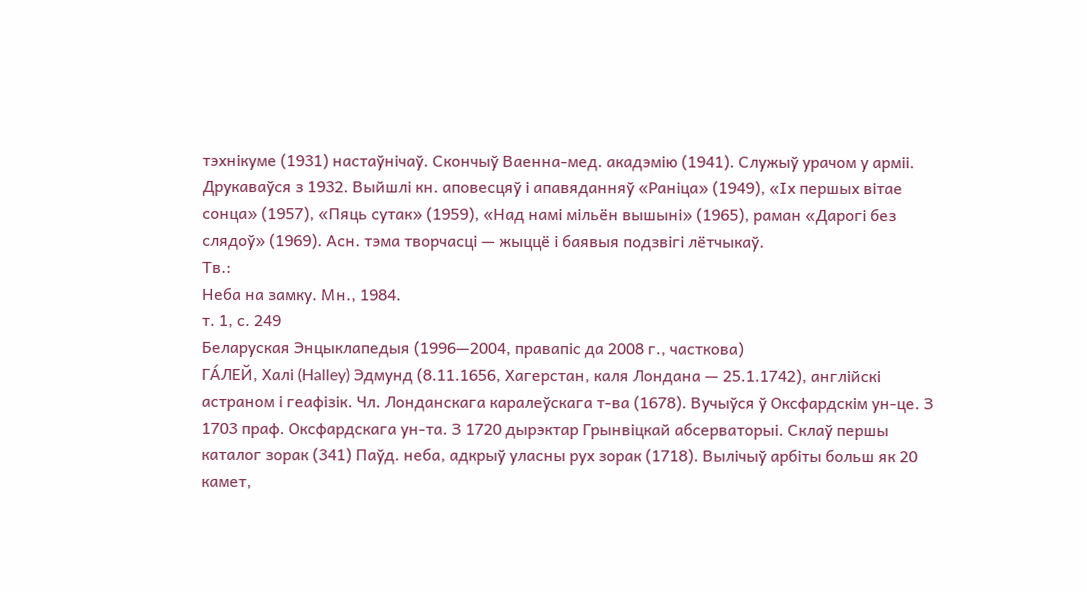тэхнікуме (1931) настаўнічаў. Скончыў Ваенна-мед. акадэмію (1941). Служыў урачом у арміі. Друкаваўся з 1932. Выйшлі кн. аповесцяў і апавяданняў «Раніца» (1949), «Іх першых вітае сонца» (1957), «Пяць сутак» (1959), «Над намі мільён вышыні» (1965), раман «Дарогі без слядоў» (1969). Асн. тэма творчасці — жыццё і баявыя подзвігі лётчыкаў.
Тв.:
Неба на замку. Мн., 1984.
т. 1, с. 249
Беларуская Энцыклапедыя (1996—2004, правапіс да 2008 г., часткова)
ГА́ЛЕЙ, Халі (Halley) Эдмунд (8.11.1656, Хагерстан, каля Лондана — 25.1.1742), англійскі астраном і геафізік. Чл. Лонданскага каралеўскага т-ва (1678). Вучыўся ў Оксфардскім ун-це. З 1703 праф. Оксфардскага ун-та. З 1720 дырэктар Грынвіцкай абсерваторыі. Склаў першы каталог зорак (341) Паўд. неба, адкрыў уласны рух зорак (1718). Вылічыў арбіты больш як 20 камет,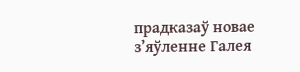прадказаў новае з’яўленне Галея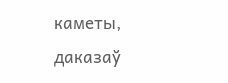каметы, даказаў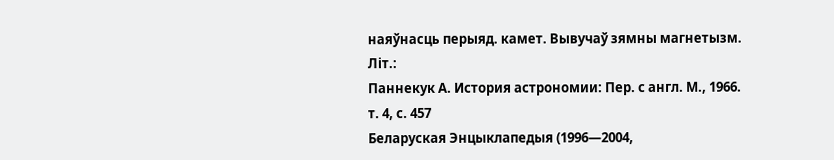наяўнасць перыяд. камет. Вывучаў зямны магнетызм.
Літ.:
Паннекук А. История астрономии: Пер. с англ. М., 1966.
т. 4, с. 457
Беларуская Энцыклапедыя (1996—2004,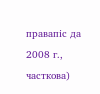правапіс да 2008 г., часткова)